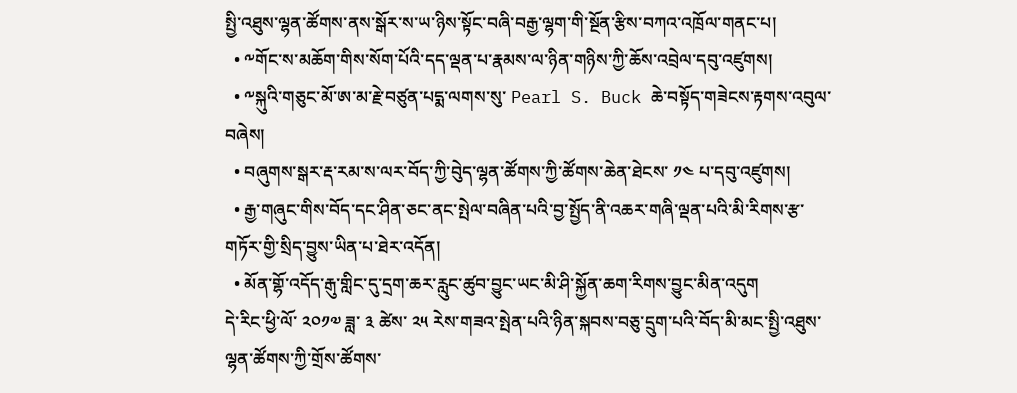སྤྱི་འཐུས་ལྷན་ཚོགས་ནས་སྒོར་ས་ཡ་ཉིས་སྟོང་བཞི་བརྒྱ་ལྷག་གི་སྔོན་རྩིས་བཀའ་འཁྲོལ་གནང་པ།
  • ༸གོང་ས་མཆོག་གིས་སོག་པོའི་དད་ལྡན་པ་རྣམས་ལ་ཉིན་གཉིས་ཀྱི་ཆོས་འབྲེལ་དབུ་འཛུགས།
  • ༸སྐུའི་གཅུང་མོ་ཨ་མ་རྗེ་བཙུན་པདྨ་ལགས་སུ་ Pearl S. Buck ཆེ་བསྟོད་གཟེངས་རྟགས་འབུལ་བཞེས།
  • བཞུགས་སྒར་རྡ་རམ་ས་ལར་བོད་ཀྱི་བེུད་ལྷན་ཚོགས་ཀྱི་ཚོགས་ཆེན་ཐེངས་ ༡༤ པ་དབུ་འཛུགས།
  • རྒྱ་གཞུང་གིས་བོད་དང་ཤིན་ཅང་ནང་སྤེལ་བཞིན་པའི་བྱ་སྤྱོད་ནི་འཆར་གཞི་ལྡན་པའི་མི་རིགས་རྩ་གཏོར་གྱི་སྲིད་བྱུས་ཡིན་པ་ཐེར་འདོན།
  • མོན་གྷོ་འདོད་རྒུ་གླིང་དུ་དྲག་ཆར་རླུང་ཚུབ་བྱུང་ཡང་མི་ཤི་སྐྱོན་ཆག་རིགས་བྱུང་མིན་འདུག
དེ་རིང་ཕྱི་ལོ་ ༢༠༡༧ ཟླ་ ༣ ཚེས་ ༢༥ རེས་གཟའ་སྤེན་པའི་ཉིན་སྐབས་བཅུ་དྲུག་པའི་བོད་མི་མང་སྤྱི་འཐུས་ལྷན་ཚོགས་ཀྱི་གྲོས་ཚོགས་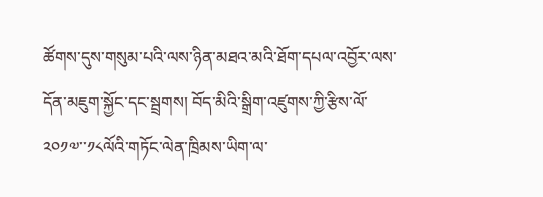ཚོགས་དུས་གསུམ་པའི་ལས་ཉིན་མཐའ་མའི་ཐོག་དཔལ་འབྱོར་ལས་དོན་མཇུག་སྐྱོང་དང་སྦྲགས། བོད་མིའི་སྒྲིག་འཛུགས་ཀྱི་རྩིས་ལོ་ ༢༠༡༧་་༡༨ལོའི་གཏོང་ལེན་ཁྲིམས་ཡིག་ལ་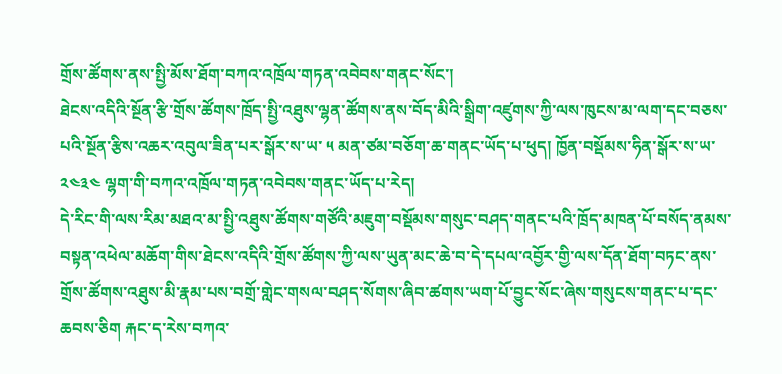གྲོས་ཚོགས་ནས་སྤྱི་མོས་ཐོག་བཀའ་འཁྲོལ་གཏན་འབེབས་གནང་སོང་།
ཐེངས་འདིའི་སྔོན་རྩི་གྲོས་ཚོགས་ཁྲོད་སྤྱི་འཐུས་ལྷན་ཚོགས་ནས་བོད་མིའི་སྒྲིག་འཛུགས་ཀྱི་ལས་ཁུངས་མ་ལག་དང་བཅས་པའི་སྔོན་རྩིས་འཆར་འབུལ་ཟིན་པར་སྒོར་ས་ཡ་ ༥ མན་ཙམ་བཅོག་ཆ་གནང་ཡོད་པ་ཕུད། ཁྱོན་བསྡོམས་ཧིན་སྒོར་ས་ཡ་ ༢༤༣༤ ལྷག་གི་བཀའ་འཁྲོལ་གཏན་འབེབས་གནང་ཡོད་པ་རེད།
དེ་རིང་གི་ལས་རིམ་མཐའ་མ་སྤྱི་འཐུས་ཚོགས་གཙོའི་མཇུག་བསྡོམས་གསུང་བཤད་གནང་པའི་ཁྲོད་མཁན་པོ་བསོད་ནམས་བསྟན་འཕེལ་མཆོག་གིས་ཐེངས་འདིའི་གྲོས་ཚོགས་ཀྱི་ལས་ཡུན་མང་ཆེ་བ་དེ་དཔལ་འབྱོར་གྱི་ལས་དོན་ཐོག་བཏང་ནས་གྲོས་ཚོགས་འཐུས་མི་རྣམ་པས་བགྲོ་གླེང་གསལ་བཤད་སོགས་ཞིབ་ཚགས་ཡག་པོ་བྱུང་སོང་ཞེས་གསུངས་གནང་པ་དང་ཆབས་ཅིག རྐང་ད་རེས་བཀའ་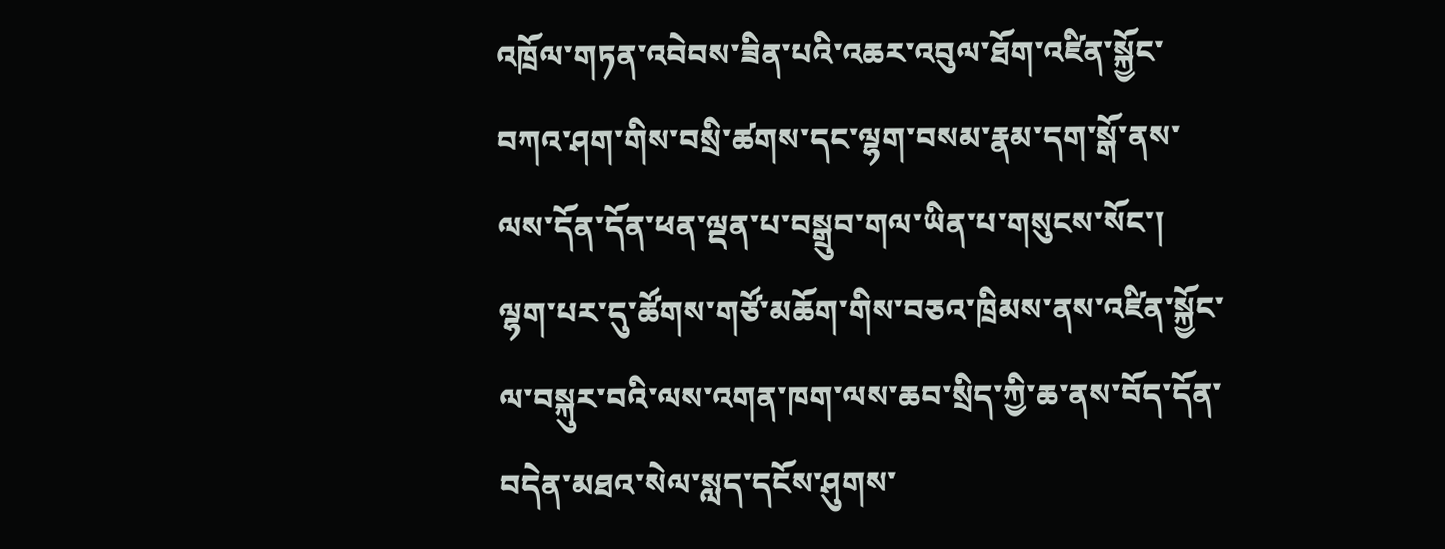འཁྲོལ་གཏན་འབེབས་ཟིན་པའི་འཆར་འབུལ་ཐོག་འཛིན་སྐྱོང་བཀའ་ཤག་གིས་བསྲི་ཚགས་དང་ལྷག་བསམ་རྣམ་དག་སྒོ་ནས་ལས་དོན་དོན་ཕན་ལྡན་པ་བསྒྲུབ་གལ་ཡིན་པ་གསུངས་སོང་།
ལྷག་པར་དུ་ཚོགས་གཙོ་མཆོག་གིས་བཅའ་ཁྲིམས་ནས་འཛིན་སྐྱོང་ལ་བསྐུར་བའི་ལས་འགན་ཁག་ལས་ཆབ་སྲིད་ཀྱི་ཆ་ནས་བོད་དོན་བདེན་མཐའ་སེལ་སླད་དངོས་ཤུགས་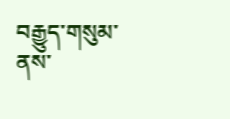བརྒྱུད་གསུམ་ནས་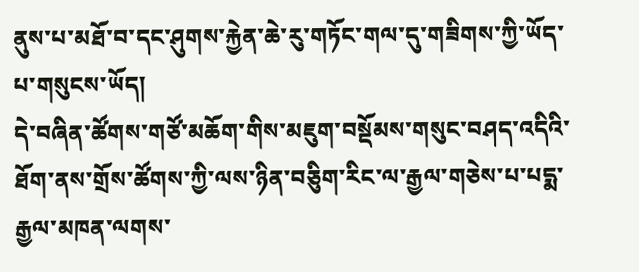ནུས་པ་མཐོ་བ་དང་ཤུགས་རྐྱེན་ཆེ་རུ་གཏོང་གལ་དུ་གཟིགས་ཀྱི་ཡོད་པ་གསུངས་ཡོད།
དེ་བཞིན་ཚོགས་གཙོ་མཆོག་གིས་མཇུག་བསྡོམས་གསུང་བཤད་འདིའི་ཐོག་ནས་གྲོས་ཚོགས་ཀྱི་ལས་ཉིན་བཅིུག་རིང་ལ་རྒྱལ་གཅེས་པ་པདྨ་རྒྱལ་མཁན་ལགས་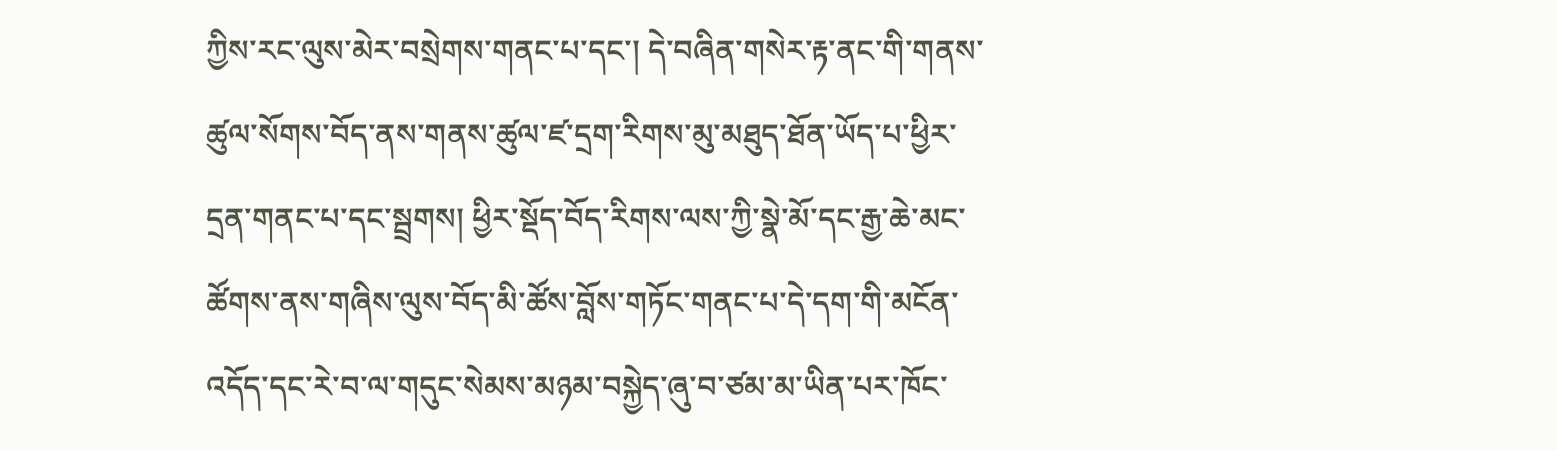ཀྱིས་རང་ལུས་མེར་བསྲེགས་གནང་པ་དང་། དེ་བཞིན་གསེར་རྟ་ནང་གི་གནས་ཚུལ་སོགས་བོད་ནས་གནས་ཚུལ་ཛ་དྲག་རིགས་མུ་མཐུད་ཐོན་ཡོད་པ་ཕྱིར་དྲན་གནང་པ་དང་སྦྲགས། ཕྱིར་སྡོད་བོད་རིགས་ལས་ཀྱི་སྣེ་མོ་དང་རྒྱ་ཆེ་མང་ཚོགས་ནས་གཞིས་ལུས་བོད་མི་ཚོས་བློས་གཏོང་གནང་པ་དེ་དག་གི་མངོན་འདོད་དང་རེ་བ་ལ་གདུང་སེམས་མཉམ་བསྐྱེད་ཞུ་བ་ཙམ་མ་ཡིན་པར་ཁོང་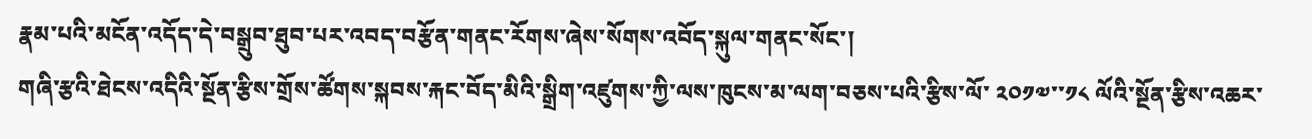རྣམ་པའི་མངོན་འདོད་དེ་བསྒྲུབ་ཐུབ་པར་འབད་བརྩོན་གནང་རོགས་ཞེས་སོགས་འབོད་སྐུལ་གནང་སོང་།
གཞི་རྩའི་ཐེངས་འདིའི་སྔོན་རྩིས་གྲོས་ཚོགས་སྐབས་རྐང་བོད་མིའི་སྒྲིག་འཛུགས་ཀྱི་ལས་ཁུངས་མ་ལག་བཅས་པའི་རྩིས་ལོ་ ༢༠༡༧་་༡༨ ལོའི་སྔོན་རྩིས་འཆར་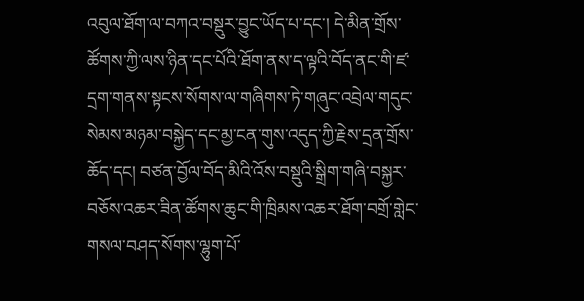འབུལ་ཐོག་ལ་བཀའ་བསྡུར་བྱུང་ཡོད་པ་དང་། དེ་མིན་གྲོས་ཚོགས་ཀྱི་ལས་ཉིན་དང་པོའི་ཐོག་ནས་ད་ལྟའི་བོད་ནང་གི་ཛ་དྲག་གནས་སྟངས་སོགས་ལ་གཞིགས་ཏེ་གཞུང་འབྲེལ་གདུང་སེམས་མཉམ་བསྐྱེད་དང་མྱ་ངན་གུས་འདུད་ཀྱི་རྗེས་དྲན་གྲོས་ཆོད་དང། བཙན་བྱོལ་བོད་མིའི་འོས་བསྡུའི་སྒྲིག་གཞི་བསྐྱར་བཅོས་འཆར་ཟིན་ཚོགས་ཆུང་གི་ཁྲིམས་འཆར་ཐོག་བགྲོ་གླེང་གསལ་བཤད་སོགས་ལྷུག་པོ་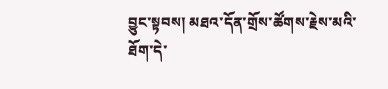བྱུང་སྟབས། མཐའ་དོན་གྲོས་ཚོགས་རྗེས་མའི་ཐོག་དེ་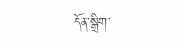དོན་སྒྲིག་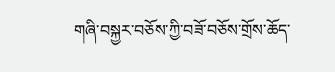གཞི་བསྐྱར་བཅོས་ཀྱི་བཟོ་བཅོས་གྲོས་ཆོད་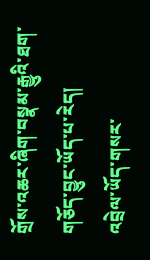གྲོས་འཆར་ཞིག་བསྣམ་རྒྱུའི་ཐག་གཅོད་བྱུང་ཡོད་པ་རེད།
འབྲེལ་ཡོད་གསར་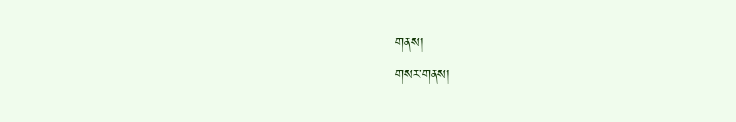གནས།
གསར་གནས།